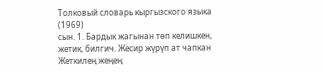Толковый словарь кыргызского языка (1969)
сын. 1. Бардык жагынан төп келишкен, жетик, билгич. Жесир жүрүп ат чапкан Жеткилең жеңең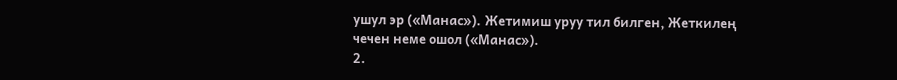ушул эр («Манас»). Жетимиш уруу тил билген, Жеткилең чечен неме ошол («Манас»).
2.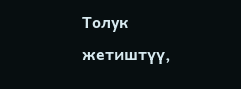Толук жетиштүү,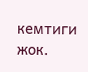кемтиги жок.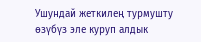Ушундай жеткилең турмушту өзүбүз эле куруп алдык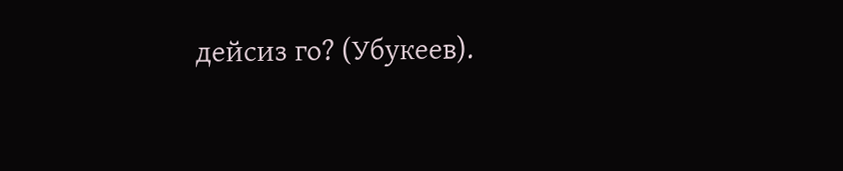дейсиз го? (Убукеев).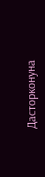Дасторконуна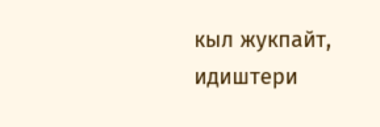кыл жукпайт, идиштери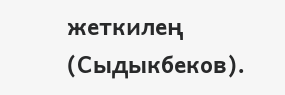жеткилең (Сыдыкбеков).